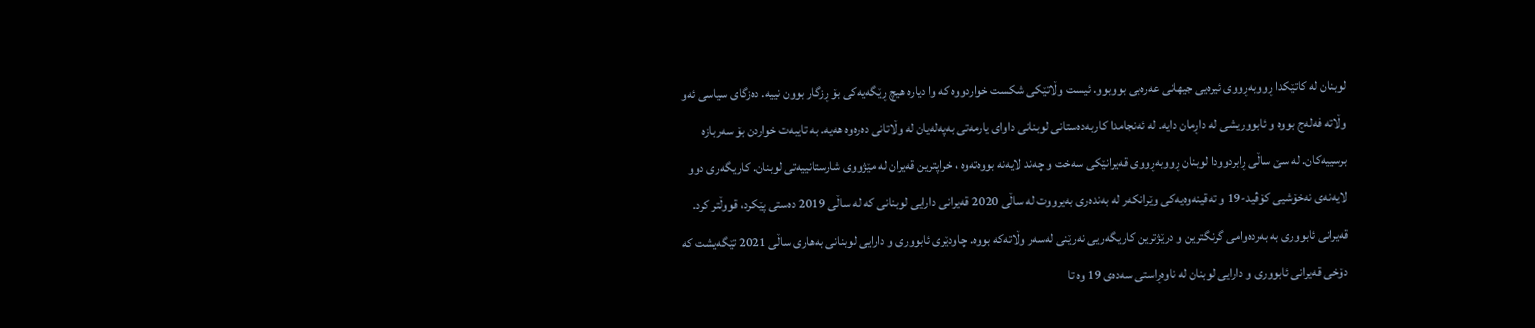لوبنان لە کاتێکدا ڕووبەڕووی ئیرەیی جیهانی عەرەبی بووبوو. ئیست وڵاتێکی شکست خواردووە کە وا دیارە هیچ ڕێگەیەکی بۆ ڕزگار بوون نییە. دەزگای سیاسی ئەو وڵاتە فەلەج بووە و ئابووریشی لە داڕمان دایە. لە ئەنجامدا کاربەدەستانی لوبنانی داوای یارمەتی بەپەلەیان لە وڵاتانی دەرەوە هەیە. بە تایبەت خواردن بۆ سەربازە برسییەکان. لە سێ ساڵی ڕابردوودا لوبنان ڕووبەڕووی قەیرانێکی سەخت و چەند لایەنە بووەتەوە ، خراپترین قەیران لە مێژووی شارستانییەتی لوبنان. کاریگەری دوو لایەنەی نەخۆشیی کۆڤید-19 و تەقینەوەیەکی وێرانکەر لە بەندەری بەیرووت لە ساڵی 2020 قەیرانی دارایی لوبنانی کە لە ساڵی 2019 دەستی پێکرد، قووڵتر کرد.
قەیرانی ئابووری بە بەردەوامی گرنگترین و درێژترین کاریگەریی نەرێنی لەسەر وڵاتەکە بووە. چاودێری ئابووری و دارایی لوبنانی بەهاری ساڵی 2021 تێگەیشت کە دۆخی قەیرانی ئابووری و دارایی لوبنان لە ناوەڕاستی سەدەی 19 وە تا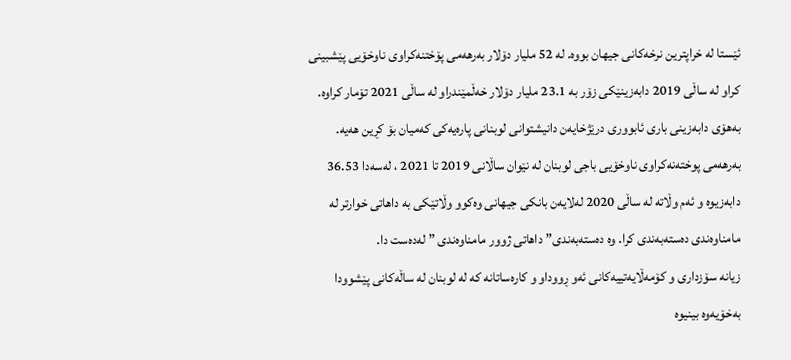ئێستا لە خراپترین نرخەکانی جیهان بووە. لە 52 ملیار دۆلار بەرهەمی پۆختنەکراوی ناوخۆیی پێشبینی کراو لە ساڵی 2019 دابەزینێکی زۆر بە 23.1 ملیار دۆلار خەڵمێندراو لە ساڵی 2021 تۆمار کراوە. بەهۆی دابەزینی باری ئابووری درێژخایەن دانیشتوانی لوبنانی پارەیەکی کەمیان بۆ کڕین هەیە. بەرهەمی پوختەنەکراوی ناوخۆیی باجی لوبنان لە نێوان ساڵانی 2019 تا 2021 ، لەسەدا 36.53 دابەزیوە و ئەم وڵاتە لە ساڵی 2020 لەلایەن بانکی جیهانی وەکوو وڵاتێکی بە داهاتی خوارتر لە مامناوەندی دەستەبەندی کرا. وە دەستەبەندی”داهاتی ژوور مامناوەندی ” لەدەست دا.
زیانە سۆزداری و کۆمەڵایەتییەکانی ئەو ڕووداو و کارەساتانە کە لە لوبنان لە ساڵەکانی پێشوودا بەخۆیەوە بینیوە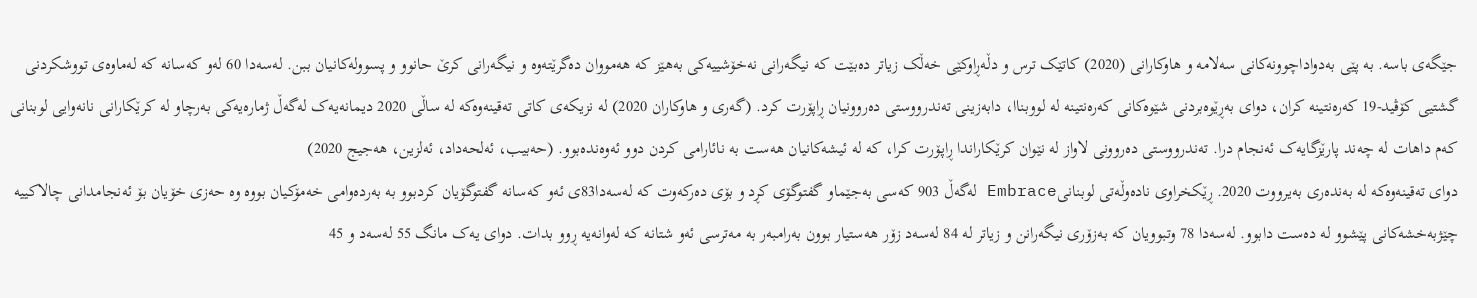جێگەی باسە. بە پێی بەدواداچوونەکانی سەلامە و هاوکارانی (2020) کاتێک ترس و دڵەڕاوکێی خەڵک زیاتر دەبێت کە نیگەرانی نەخۆشییەکی بەهێز کە هەمووان دەگرێتەوە و نیگەرانی کرێ حانوو و پسوولەکانیان ببن. لەسەدا 60 لەو کەسانە کە لەماوەی تووشکردنی گشتیی کۆڤید-19 کەرەنتینە کران، دوای بەڕێوەبردنی شێوەکانی کەرەنتینە لە لووبناا، دابەزینی تەندرووستی دەروونیان ڕاپۆرت کرد. (گەری و هاوکاران 2020) لە نزیکەی کاتی تەقینەوەکە لە ساڵی 2020 دیمانەیەک لەگەڵ ژمارەیەکی بەرچاو لە کرێکارانی نانەوایی لوبنانی کەم داهات لە چەند پارێزگایەک ئەنجام درا. تەندرووستی دەروونی لاواز لە نێوان کرێکاراندا ڕاپۆرت کرا، کە لە ئیشەکانیان هەست بە نائارامی کردن دوو ئەوەندەبوو. (حەبیب، ئەلحەداد، ئەلزین، هەجیج 2020)
دوای تەقینەوەکە لە بەندەری بەیرووت 2020. ڕێکخراوی نادەوڵەتی لوبنانیEmbrace لەگەڵ 903 کەسی بەجێماو گفتوگۆی کڕد و بۆی دەرکەوت کە لەسەدا83ی ئەو کەسانە گفتوگۆیان کردبوو بە بەردەوامی خەمۆکیان بووە وە حەزی خۆیان بۆ ئەنجامدانی چالاکییە چێژبەخشەکانی پێشوو لە دەست دابوو. لەسەدا 78 وتبوویان کە بەزۆری نیگەرانن و زیاتر لە 84 لەسەد زۆر هەستیار بوون بەرامبەر بە مەترسی ئەو شتانە کە لەوانەیە ڕوو بدات. دوای یەک مانگ 55 لەسەد و 45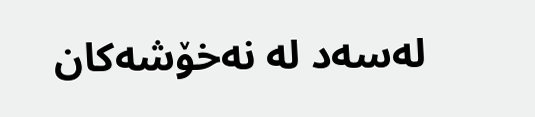لەسەد لە نەخۆشەکان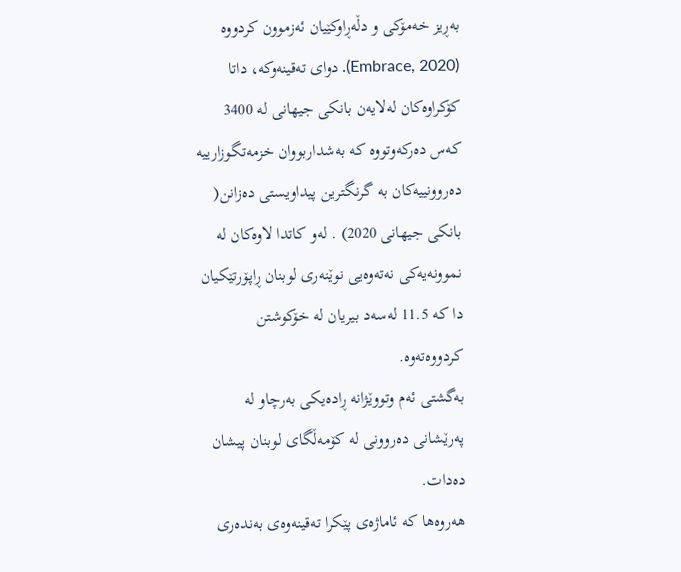بەڕیز خەمۆکی و دڵەڕاوکێیان ئەزموون کردووە (Embrace, 2020). دوای تەقینەوکە، داتا کۆکراوەکان لەلایەن بانکی جیهانی لە 3400 کەس دەرکەوتووە کە بەشداربووان خزمەتگوزارییە دەروونییەکان بە گرنگترین پیداویستی دەزانن( بانکی جیهانی 2020) . لەو کاتدا لاوەکان لە نموونەیەکی نەتەوەیی نوێنەری لوبنان ڕاپۆرتێکیان دا کە 11.5 لەسەد بیریان لە خۆکوشتن کردووەتەوە.
بەگشتی ئەم وتووێژانە ڕادەیکی بەرچاو لە پەرێشانی دەروونی لە کۆمەڵگای لوبنان پیشان دەدات.
هەروەها کە ئاماژەی پێکرا تەقینەوەی بەندەری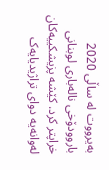بەیرووت لە ساڵی 2020 باروودۆخی نالەباری لوبنانی خراپتر کرد. کێشە پزیشکییەکان لەوانەیە دوای تراژیدیایەک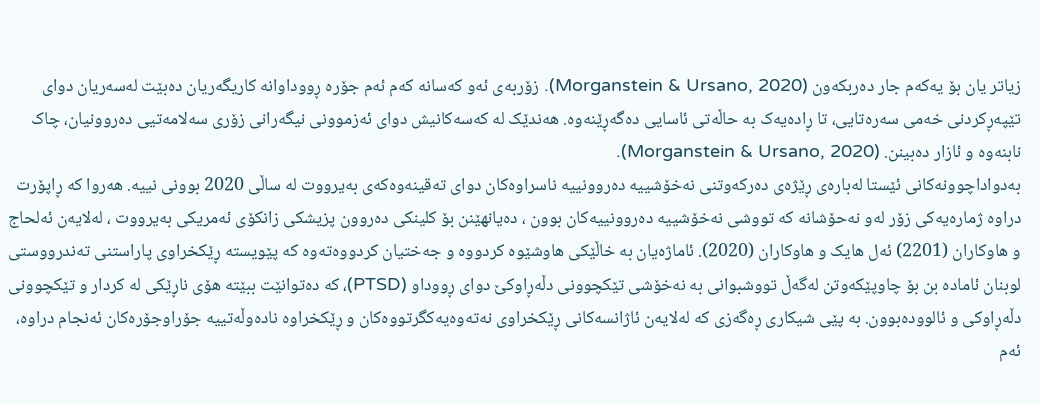زیاتر یان بۆ یەکەم جار دەربکەون (Morganstein & Ursano, 2020). زۆربەی ئەو کەسانە کەم ئەم جۆرە ڕووداوانە کاریگەریان دەبێت لەسەریان دوای تێپەڕکردنی خەمی سەرەتایی، تا ڕادەیەک بە حاڵەتی ئاسایی دەگەڕێنەوە. هەندێک لە کەسەکانیش دوای ئەزموونی نیگەرانی زۆری سەلامەتیی دەروونیان، چاک نابنەوە و ئازار دەبینن. (Morganstein & Ursano, 2020).
بەدواداچوونەکانی ئێستا لەبارەی ڕێژەی دەرکەوتنی نەخۆشییە دەروونییە ناسراوەکان دوای تەقینەوەکەی بەیرووت لە ساڵی 2020 بوونی نییە. هەروا کە ڕاپۆرت دراوە ژمارەیەکی زۆر لەو نەحۆشانە کە تووشی نەخۆشییە دەروونییەکان بوون ، دەیانهێنن بۆ کلینکی دەروون پزیشکی زانکۆی ئەمریکی بەیرووت ، لەلایەن ئەلحاج و هاوکاران (2201) ئەل هایک و هاوکاران (2020). ئاماژەیان بە خاڵێکی هاوشێوە کردووە و جەختیان کردووەتەوە کە پێویستە ڕێکخراوی پاراستنی تەندرووستی لوبنان ئامادە بن بۆ چاوپێکەوتن لەگەڵ تووشبوانی بە نەخۆشی تێکچوونی دڵەڕاوکێ دوای ڕووداو (PTSD)، کە دەتوانێت ببێتە هۆی ناڕێکی لە کردار و تێکچوونی دڵەڕاوکی و ئالوودەبوون. بە پێی شیکاری ڕەگەزی کە لەلایەن ئاژانسەکانی ڕێکخراوی نەتەوەیەکگرتووەکان و ڕێکخراوە نادەوڵەتییە جۆراوجۆرەکان ئەنجام دراوە، ئەم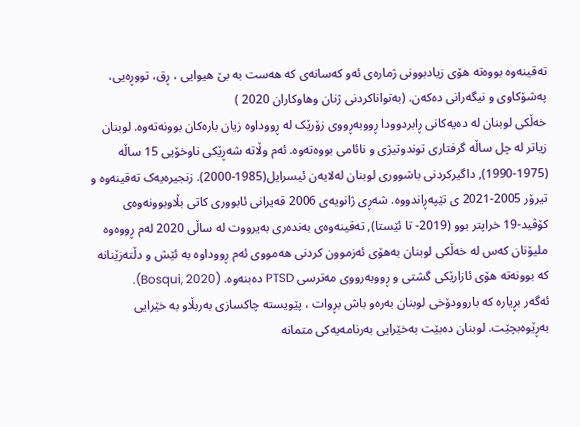تەقینەوە بووەتە هۆی زیادبوونی ژمارەی ئەو کەسانەی کە هەست بە بێ هیوایی ، ڕق، تووڕەیی، پەشۆکاوی و نیگەرانی دەکەن. (بەتواناکردنی ژنان وهاوکاران 2020 )
خەڵکی لوبنان لە دەیەکانی ڕابردوودا ڕووبەڕووی زۆرێک لە ڕووداوە زیان بارەکان بوونەتەوە. لوبنان زیاتر لە چل ساڵە گرفتاری توندوتیژی و نائامی بووەتەوە. ئەم وڵاتە شەڕێکی ناوخۆیی 15 ساڵە (1975-1990), داگیرکردنی باشووری لوبنان لەلایەن ئیسرایل(1985-2000). زنجیرەیەک تەقینەوە و تیرۆر 2005-2021 ی تێپەڕاندووە. شەڕی ژانویەی 2006 قەیرانی ئابووری کاتی بڵاوبوونەوەی کۆڤید-19 خراپتر بوو (2019- تا ئێستا), تەقینەوەی بەندەری بەیرووت لە ساڵی 2020 لەم ڕووەوە ملیۆنان کەس لە خەڵکی لوبنان بەهۆی ئەزموون کردنی هەمووی ئەم ڕووداوە بە ئێش و دڵتەزێنانە کە بوونەتە هۆی ئازارێکی گشتی و ڕووبەرووی مەترسی PTSD دەبنەوە. (Bosqui, 2020).
ئەگەر بڕیارە کە باروودۆخی لوبنان بەرەو باش بڕوات ، پێویستە چاکسازی بەربڵاو بە خێرایی بەڕێوەبچێت. لوبنان دەبێت بەخێرایی بەرنامەیەکی متمانە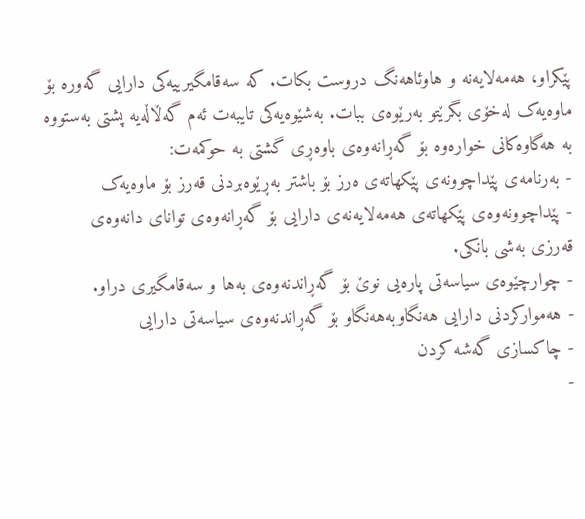پێکراو، هەمەلایەنە و هاوئاهەنگ دروست بکات. کە سەقامگیرییەکی دارایی گەورە بۆ ماوەیەک لەخۆی بگرێتو بەرێوەی ببات. بەشێوەیەکی تایبەت ئەم گەڵاڵەیە پشتی بەستووە بە هەگاوەکانی خوارەوە بۆ گەڕانەوەی باوەڕی گشتی بە حوکمەت:
- بەرنامەی پێداچوونەی پێکهاتەی ەرز بۆ باشتر بەڕێوەبردنی قەرز بۆ ماوەیەک
- پێداچوونەوەی پێکهاتەی هەمەلایەنەی دارایی بۆ گەڕانەوەی توانای دانەوەی قەرزی بەشی بانکی.
- چوارچێوەی سیاسەتی پارەیی نوێ بۆ گەڕاندنەوەی بەها و سەقامگیری دراو.
- هەموارکردنی دارایی هەنگاوبەهەنگاو بۆ گەڕاندنەوەی سیاسەتی دارایی
- چاکسازی گەشە کردن
-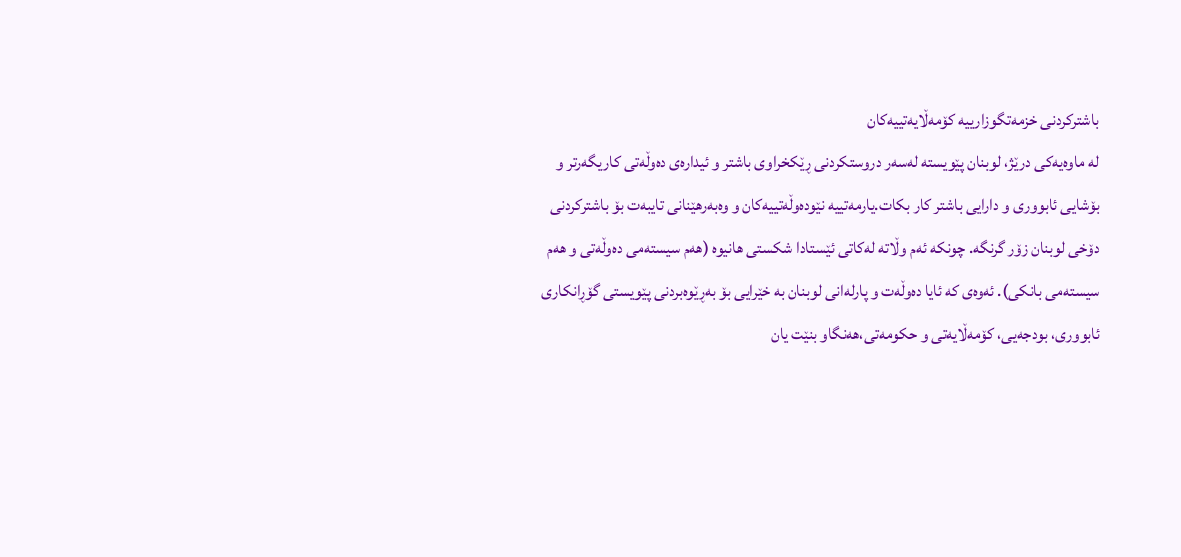باشترکردنی خزمەتگوزارییە کۆمەڵایەتییەکان
لە ماوەیەکی درێژ، لوبنان پێویستە لەسەر دروستکردنی ڕێکخراوی باشتر و ئیدارەی دەوڵەتی کاریگەرتر و بۆشایی ئابووری و دارایی باشتر کار بکات.یارمەتییە نێودەوڵەتییەکان و وەبەرهێنانی تایبەت بۆ باشترکردنی دۆخی لوبنان زۆر گرنگە. چونکە ئەم وڵاتە لەکاتی ئێستادا شکستی هانیوە (هەم سیستەمی دەوڵەتی و هەم سیستەمی بانکی). ئەوەی کە ئایا دەوڵەت و پارلەانی لوبنان بە خێرایی بۆ بەڕێوەبردنی پێویستی گۆڕانکاری ئابووری، بودجەیی، کۆمەڵایەتی و حکومەتی،هەنگاو بنێت یان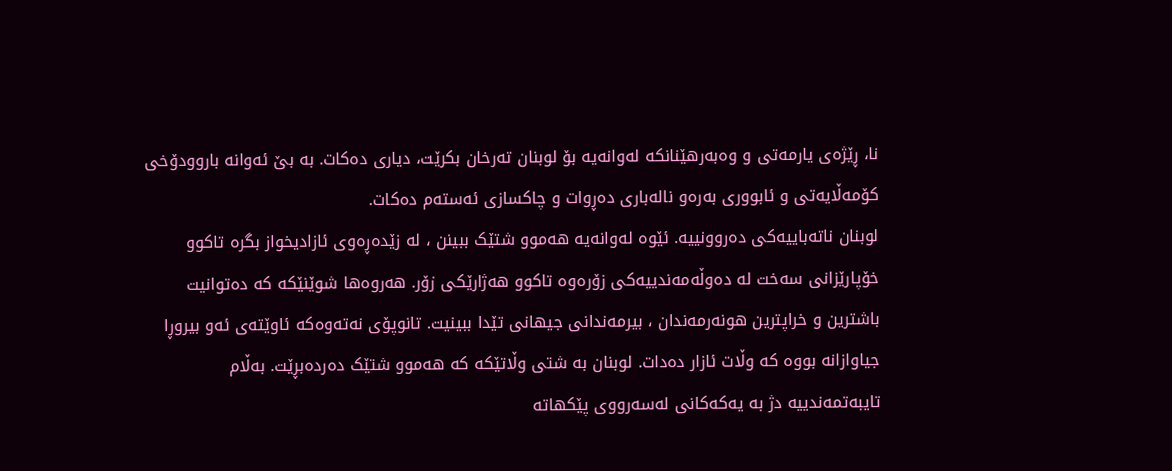نا، ڕێژەی یارمەتی و وەبەرهێنانکە لەوانەیە بۆ لوبنان تەرخان بکرێت، دیاری دەکات. بە بێ ئەوانە باروودۆخی کۆمەڵایەتی و ئابووری بەرەو نالەباری دەڕوات و چاکسازی ئەستەم دەکات.
لوبنان ناتەباییەکی دەروونییە. ئێوە لەوانەیە هەموو شتێک ببینن ، لە زێدەڕەوی ئازادیخواز بگرە تاکوو خۆپارێزانی سەخت لە دەوڵەمەندییەکی زۆرەوە تاکوو هەژارێکی زۆر. هەروەها شوێنێکە کە دەتوانیت باشترین و خراپترین هونەرمەندان ، بیرمەندانی جیهانی تێدا ببینیت. تانوپۆی نەتەوەکە ئاوێتەی ئەو بیروڕا جیاوازانە بووە کە وڵات ئازار دەدات. لوبنان بە شتی وڵاتێکە کە هەموو شتێک دەردەبڕێت. بەڵام تایبەتمەندییە دژ بە یەکەکانی لەسەرووی پێکهاتە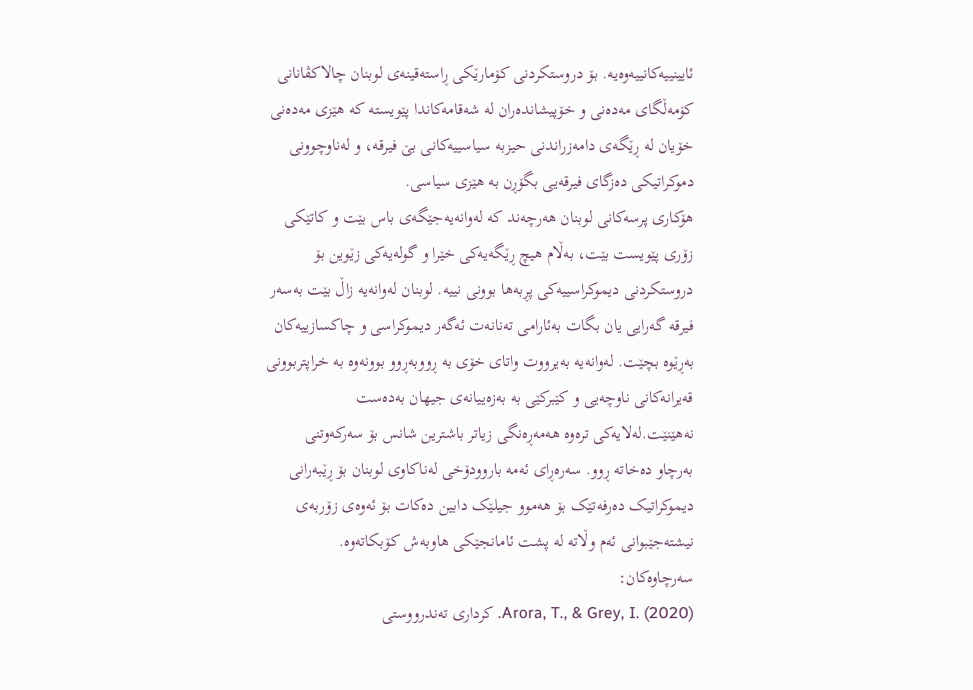ئایینییەکانییەوەیە. بۆ دروستکردنی کۆمارێکی ڕاستەقینەی لوبنان چالاکڤانانی کۆمەڵگای مەدەنی و خۆپیشاندەران لە شەقامەکاندا پێویستە کە هێزی مەدەنی خۆیان لە ڕێگەی دامەزراندنی حیزبە سیاسییەکانی بێ فیرقە، و لەناوچوونی دموکراتیکی دەزگای فیرقەیی بگۆڕن بە هێزی سیاسی.
هۆکاری پرسەکانی لوبنان هەرچەند کە لەوانەیەجێگەی باس بێت و کاتێکی زۆری پێویست بێت، بەڵام هیچ ڕێگەیەکی خێرا و گولەیەکی زێوین بۆ دروستکردنی دیموکراسییەکی پڕبەها بوونی نییە. لوبنان لەوانەیە زاڵ بێت بەسەر فیرقە گەرایی یان بگات بەئارامی تەنانەت ئەگەر دیموکراسی و چاکسازییەکان بەڕێوە بچێت. لەوانەیە بەیرووت واتای خۆی بە ڕووبەڕوو بوونەوە بە خراپتربوونی قەیرانەکانی ناوچەیی و کێبرکێی بە بەزەییانەی جیهان بەدەست نەهێنێت.لەلایەکی ترەوە هەمەڕەنگی زیاتر باشترین شانس بۆ سەرکەوتنی بەرچاو دەخاتە ڕوو. سەرەڕای ئەمە باروودۆخی لەناکاوی لوبنان بۆ ڕێبەرانی دیموکراتیک دەرفەتێک بۆ هەموو جیلێک دابین دەکات بۆ ئەوەی زۆربەی نیشتەجێبوانی ئەم وڵاتە لە پشت ئامانجێکی هاوبەش کۆبکاتەوە.
سەرچاوەکان:
Arora, T., & Grey, I. (2020). کرداری تەندرووستی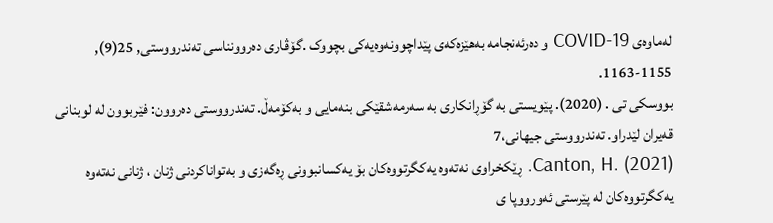لەماوەی COVID-19 و دەرئەنجامە بەهێزەکەی پێداچوونەوەیەکی بچووک .گۆڤاری دەروونناسی تەندرووستی, 25(9), 1155-1163.
بووسکی تی . (2020). پێویستی بە گۆڕانکاری بە سەرمەشقێکی بنەمایی و بەکۆمەڵ. تەندرووستی دەروون: فێربوون لە لوبنانی قەیران لێدراو. تەندرووستی جیهانی،7
Canton, H. (2021). ڕێکخراوی نەتەوە یەکگرتووەکان بۆ یەکسانبوونی ڕەگەزی و بەتواناکردنی ژنان ، ژنانی نەتەوە یەکگرتووەکان لە پێرستی ئەورووپا ی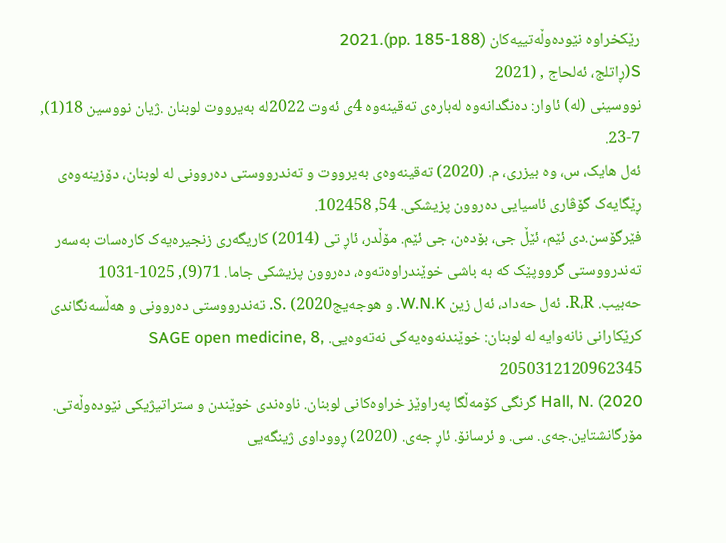رێکخراوە نێودەوڵەتییەکان (pp. 185-188).2021
S(ڕاتلج، ئەلحاج , (2021
نووسینی (لە) ئاوار: دەنگدانەوە لەبارەی تەقینەوە 4ی ئەوت 2022لە بەیرووت لوبنان .ژیان نووسین 18(1), 7-23.
ئەل هایک، س، وە بیزری، م. (2020) تەقینەوەی بەیرووت و تەندرووستی دەروونی لە لوبنان، دۆزینەوەی ڕێگایەک گۆڤاری ئاسیایی دەروون پزیشکی. 54, 102458.
فێرگۆسن.دی ئێم، ئێڵ جی، بۆدەن، جی ئێم. مۆڵدر، ئاڕ تی (2014) کاریگەری زنجیرەیەک کارەسات بەسەر تەندرووستی گرووپێک کە بە باشی خوێندراوەتەوە، دەروون پزیشکی جاما. 71(9), 1025-1031
حەبیب. R،R. ئەل حەداد، ئەل زین W.N.K. و هوجەیجS. (2020. تەندرووستی دەروونی و هەڵسەنگاندی کرێکارانی نانەوایە لە لوبنان: خوێندنەوەیەکی نەتەوەیی. SAGE open medicine, 8, 2050312120962345
Hall, N. (2020 گرنگی کۆمەڵگا پەراوێز خراوەکانی لوبنان. ناوەندی خوێندن و ستراتیژیکی نێودەوڵەتی.
مۆرگانشتاین.جەی. سی. و ئرسانۆ. ئاڕ جەی. (2020) ڕووداوی ژینگەیی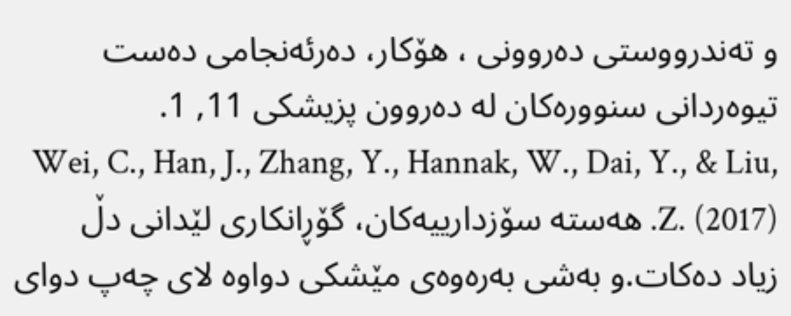و تەندرووستی دەروونی ، هۆکار، دەرئەنجامی دەست تیوەردانی سنوورەکان لە دەروون پزیشکی 11, 1.
Wei, C., Han, J., Zhang, Y., Hannak, W., Dai, Y., & Liu, Z. (2017). هەستە سۆزدارییەکان، گۆڕانکاری لێدانی دڵ زیاد دەکات.و بەشی بەرەوەی مێشکی دواوە لای چەپ دوای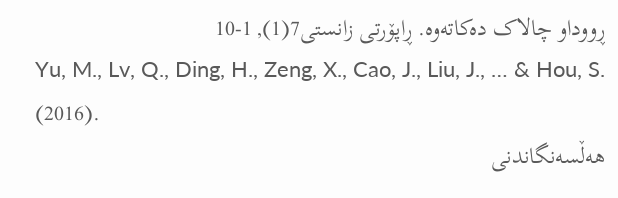ڕووداو چالاک دەکاتەوە. ڕاپۆرتی زانستی7(1), 1-10
Yu, M., Lv, Q., Ding, H., Zeng, X., Cao, J., Liu, J., … & Hou, S. (2016).
هەڵسەنگاندنی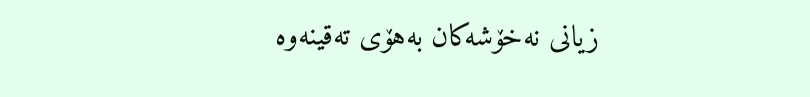زیانی نەخۆشەکان بەهۆی تەقینەوە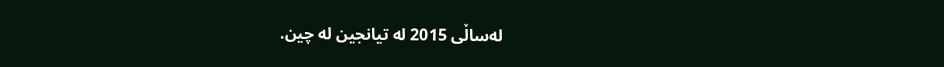لەساڵی 2015 لە تیانجین لە چین.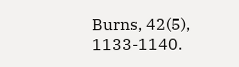Burns, 42(5), 1133-1140.